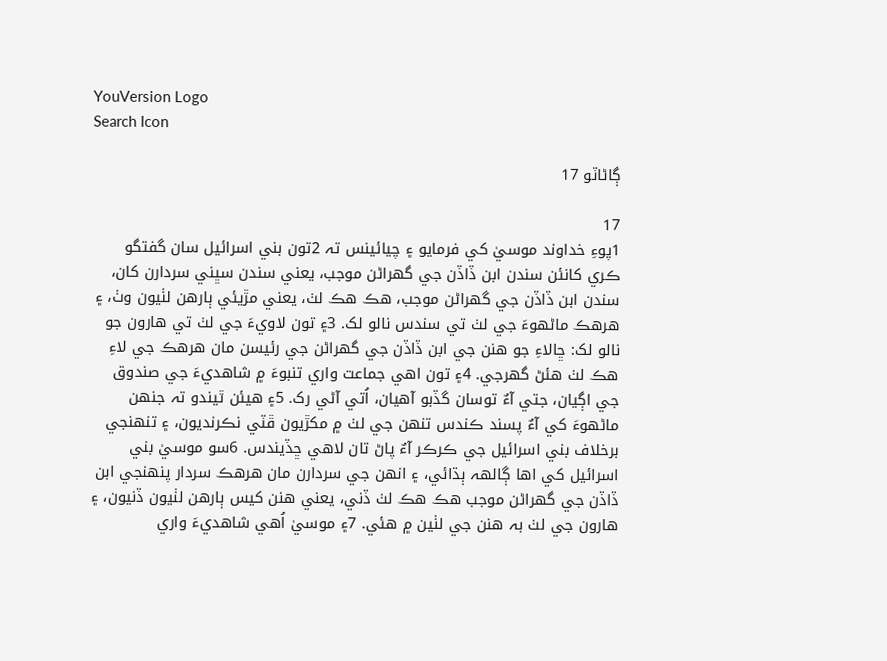YouVersion Logo
Search Icon

ڳاڻاٽو 17

17
1پوءِ خداوند موسيٰ کي فرمايو ۽ چيائينس تہ 2تون بني اسرائيل سان گفتگو ڪري کانئن سندن ابن ڏاڏن جي گهراڻن موجب، يعني سندن سڀني سردارن کان، سندن ابن ڏاڏن جي گهراڻن موجب، هڪ هڪ لٺ، يعني مڙيئي ٻارهن لٺيون وٺ، ۽ هرهڪ ماڻهوءَ جي لٺ تي سندس نالو لک. 3۽ تون لاويءَ جي لٺ تي هارون جو نالو لک: ڇالاءِ جو هنن جي ابن ڏاڏن جي گهراڻن جي رئيسن مان هرهڪ جي لاءِ هڪ لٺ هئڻ گهرجي. 4۽ تون اهي جماعت واري تنبوءَ ۾ شاهديءَ جي صندوق جي اڳيان، جتي آءٌ توسان گڏبو آهيان، اُتي آڻي رک. 5۽ هيئن ٿيندو تہ جنهن ماڻهوءَ کي آءٌ پسند ڪندس تنهن جي لٺ ۾ مکڙيون ڦٽي نڪرنديون، ۽ تنهنجي برخلاف بني اسرائيل جي ڪرڪر آءٌ پاڻ تان لاهي ڇڏيندس. 6سو موسيٰ بني اسرائيل کي اها ڳالهہ ٻڌائي، ۽ انهن جي سردارن مان هرهڪ سردار پنهنجي ابن ڏاڏن جي گهراڻن موجب هڪ هڪ لٺ ڏني، يعني هنن کيس ٻارهن لٺيون ڏنيون، ۽ هارون جي لٺ بہ هنن جي لٺين ۾ هئي. 7۽ موسيٰ اُهي شاهديءَ واري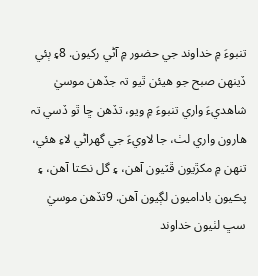تنبوءَ ۾ خداوند جي حضور ۾ آڻي رکيون. 8۽ ٻئي ڏينهن صبح جو هيئن ٿيو تہ جڏهن موسيٰ شاهديءَ واري تنبوءَ ۾ ويو، تڏهن ڇا ٿو ڏسي تہ هارون واري لٺ، جا لاويءَ جي گهراڻي لاءِ هئي، تنهن ۾ مکڙيون ڦٽيون آهن، ۽ گل نڪتا آهن، ۽ پڪيون باداميون لڳيون آهن. 9تڏهن موسيٰ سڀ لٺيون خداوند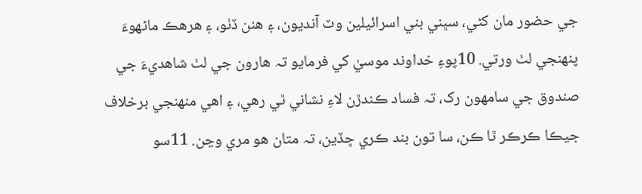جي حضور مان کڻي، سڀني بني اسرائيلين وٽ آنديون، ۽ هنن ڏٺو، ۽ هرهڪ ماڻهوءَ پنهنجي لٺ ورتي. 10پوءِ خداوند موسيٰ کي فرمايو تہ هارون جي لٺ شاهديءَ جي صندوق جي سامهون رک، تہ فساد ڪندڙن لاءِ نشاني ٿي رهي، ۽ اهي منهنجي برخلاف جيڪا ڪرڪر ٿا ڪن، سا تون بند ڪري ڇڏين، تہ متان هو مري وڃن. 11سو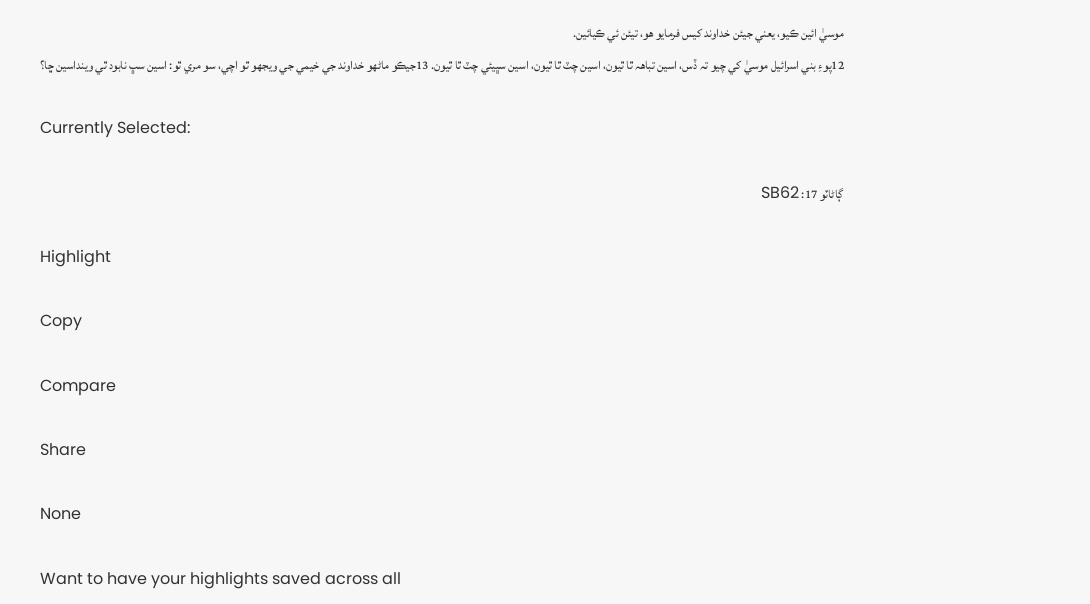موسيٰ ائين ڪيو، يعني جيئن خداوند کيس فرمايو هو، تيئن ئي ڪيائين.
12پوءِ بني اسرائيل موسيٰ کي چيو تہ ڏس، اسين تباهہ ٿا ٿيون، اسين چٽ ٿا ٿيون، اسين سڀيئي چٽ ٿا ٿيون. 13جيڪو ماڻهو خداوند جي خيمي جي ويجهو ٿو اچي، سو مري ٿو: اسين سڀ نابود ٿي وينداسين ڇا؟

Currently Selected:

ڳاڻاٽو 17: SB62

Highlight

Copy

Compare

Share

None

Want to have your highlights saved across all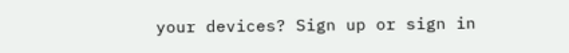your devices? Sign up or sign in